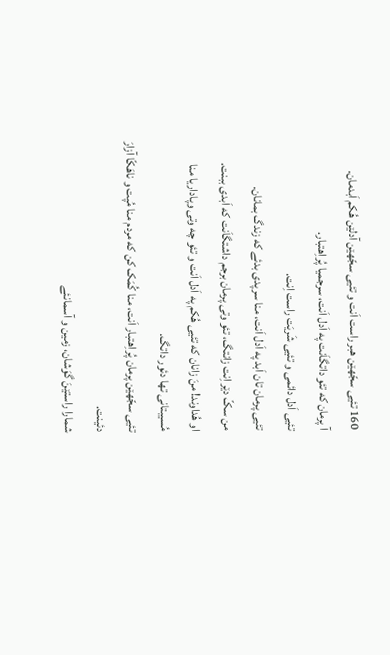160 تئیی سجّهێن هبر راست اَنت و تئیی سجّهێن آدلێن هُکم اَبدمان.
آ پرمان که تئو داتگاَنت په اَدل اَنت، سرجمیا پُراِهتبار.
تئیی اَدل دائمی و تئیی شَریَت راست اِنت.
تئیی پرمان تان اَبد په اَدل اَنت، منا سرپدی بدئے که زندگ بمانان.
من سکّ دێر اِنت زانتگ، تئو وتی پرمان برجم داشتگاَنت که اَبدی ببنت.
او هُداوند! منَ زانان که تئیی هُکم په اَدل اَنت و تئو چه وتی وپاداریا منا مُسیبتانی تها دئور داتگ.
تئیی سجّهێن پرمان پُراِهتبار اَنت، منا کُمَک کن که مردم منا مُپت و ناهَکّا آزارَ دئینت.
شمارا راستێنَ گوَشان، زمین و آسمانئے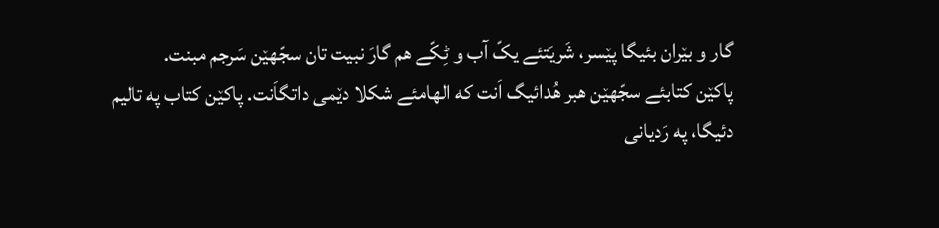گار و بێران بئیگا پێسر، شَریَتئے یکّ آب و ٹِکّے هم گارَ نبیت تان سجّهێن سَرجم مبنت.
پاکێن کتابئے سجّهێن هبر هُدائیگ اَنت که الهامئے شکلا دێمی داتگاَنت. پاکێن کتاب په تالیم دئیگا، په رَدیانی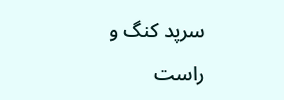سرپد کنگ و راست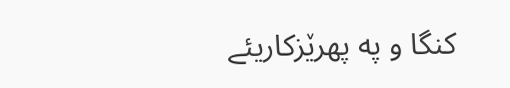کنگا و په پهرێزکاریئے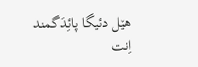هێل دئیگا پائِدَگمند اِنت